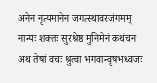अनेन नृत्यमानेन जगत्स्थावरजंगमम्
नान्यः शक्तः सुरश्रेष्ठ मुनिमेनं कथंचन
अथ तेषां वचः श्रुत्वा भगवान्वृषभध्वजः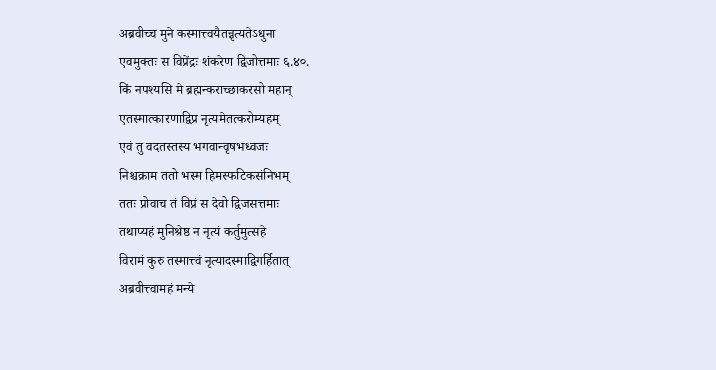अब्रवीच्च मुने कस्मात्त्वयैतन्नृत्यतेऽधुना
एवमुक्तः स विप्रेंद्रः शंकरेण द्विजोत्तमाः ६.४०.
किं नपश्यसि मे ब्रह्मन्कराच्छाकरसो महान्
एतस्मात्कारणाद्विप्र नृत्यमेतत्करोम्यहम्
एवं तु वदतस्तस्य भगवान्वृषभध्वजः
निश्चक्राम ततो भस्म हिमस्फटिकसंनिभम्
ततः प्रोवाच तं विप्रं स देवो द्विजसत्तमाः
तथाप्यहं मुनिश्रेष्ठ न नृत्यं कर्तुमुत्सहे
विरामं कुरु तस्मात्त्वं नृत्यादस्माद्विगर्हितात्
अब्रवीत्त्वामहं मन्ये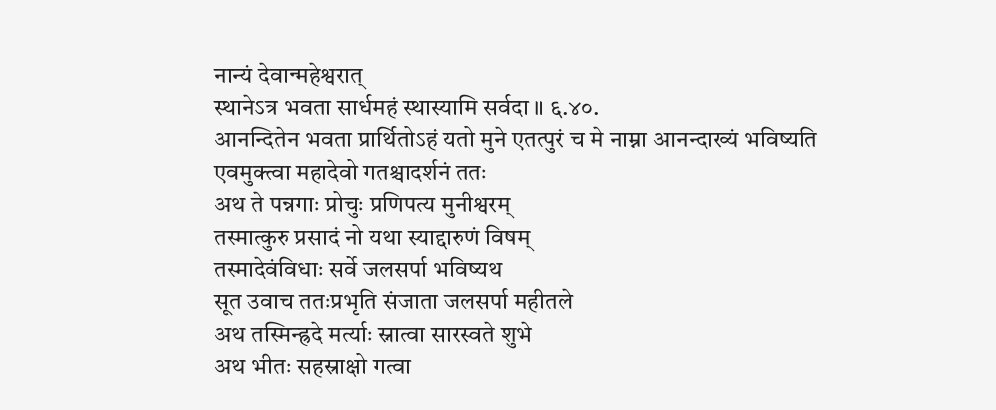नान्यं देवान्महेश्वरात्
स्थानेऽत्र भवता सार्धमहं स्थास्यामि सर्वदा ॥ ६.४०.
आनन्दितेन भवता प्रार्थितोऽहं यतो मुने एतत्पुरं च मे नाम्ना आनन्दाख्यं भविष्यति
एवमुक्त्वा महादेवो गतश्चादर्शनं ततः
अथ ते पन्नगाः प्रोचुः प्रणिपत्य मुनीश्वरम्
तस्मात्कुरु प्रसादं नो यथा स्याद्दारुणं विषम्
तस्मादेवंविधाः सर्वे जलसर्पा भविष्यथ
सूत उवाच ततःप्रभृति संजाता जलसर्पा महीतले
अथ तस्मिन्ह्रदे मर्त्याः स्नात्वा सारस्वते शुभे
अथ भीतः सहस्राक्षो गत्वा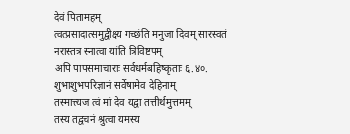देवं पितामहम्
त्वत्प्रसादात्समुद्वीक्ष्य गच्छंति मनुजा दिवम् सारस्वतं नरास्तत्र स्नात्वा यांति त्रिविष्टपम्
अपि पापसमाचाराः सर्वधर्मबहिष्कृताः ६.४०.
शुभाशुभपरिज्ञानं सर्वेषामेव देहिनाम्
तस्मात्त्यज त्वं मां देव यद्वा तत्तीर्थमुत्तमम्
तस्य तद्वचनं श्रुत्वा यमस्य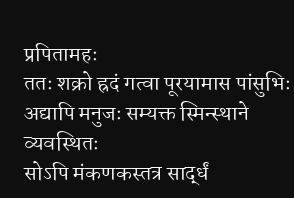प्रपितामहः
ततः शक्रो ह्रदं गत्वा पूरयामास पांसुभिः
अद्यापि मनुजः सम्यक्त स्मिन्स्थाने व्यवस्थितः
सोऽपि मंकणकस्तत्र सार्द्धं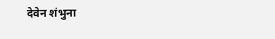देवेन शंभुना